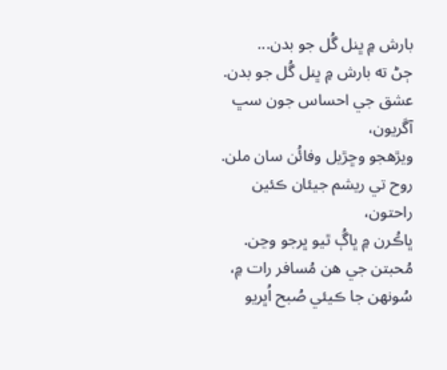بارش ۾ ڀنل گُل جو بدن...
ڄڻ ته بارش ۾ ڀنل گُل جو بدن.
عشق جي احساس جون سڀ آڱريون،
ويڙهجو وڇڙيل وفائُن سان ملن.
روح تي ريشم جيئان ڪئين راحتون،
ڀاڪُرن ۾ ڀاڳُ ٿيو ڀرجو وڃن.
مُحبتن جي هن مُسافر رات ۾،
سُونهن جا ڪيئي صُبح اُڀريو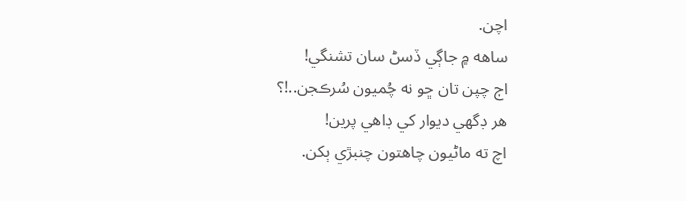اچن.
ساهه ۾ جاڳي ڏسڻ سان تشنگي!
اڄ چپن تان ڇو نه چُميون سُرڪجن..!؟
هر ڊگهي ديوار کي ڊاهي پرين!
اچ ته ماڻيون چاهتون چنبڙي ٻکن.